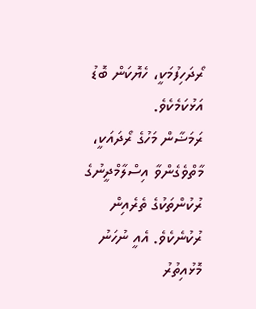ރޯދަހިފުމަކީ، ހެޔޮކަން ބޮޑު އަޅުކަމެކެވެ.
ރަމަޟާން މަހުގެ ރޯދައަކީ، މާތްވެގެންވާ އިސްލާމްދީނުގެ
ރުކުންތަކުގެ ތެރެއިން ރުކުނެކެވެ. އެއީ ނުހަނު މޮޅުއިތުރު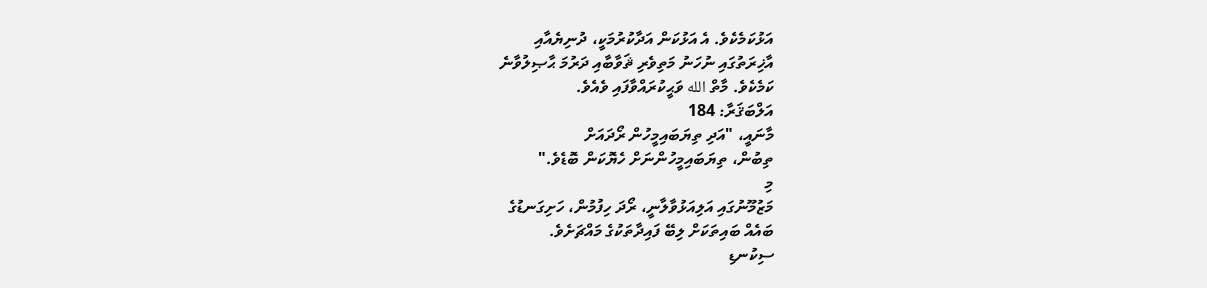އަޅުކަމެކެވެ. އެ އަޅުކަން އަދާކުރުމަކީ، ދުނިޔެއާއި
އާޚިރަތުގައި ނުހަނު މަތިވެރި ޘަވާބާއި ދަރުމަ ޙާޞިލުވާނެ
ކަމެކެވެ. މާތް الله ވަޙީކުރައްވާފައި ވެއެވެ.
އަލްބަޤަރާ: 184
މާނައީ، "އަދި ތިޔަބައިމީހުން ރޯދައަށް
ތިބުން، ތިޔަބައިމީހުންނަށް ހެޔޮކަން ބޮޑެވެ."
މި
މަޒުމޫނުގައި އަލިއަޅުވާލާނީ، ރޯދަ ހިފުމުން، ހަށިގަނޑުގެ
ބައެއް ބައިތަކަށް ލިބޭ ފައިދާތަކުގެ މައްޗަށެވެ.
ސިކުނޑި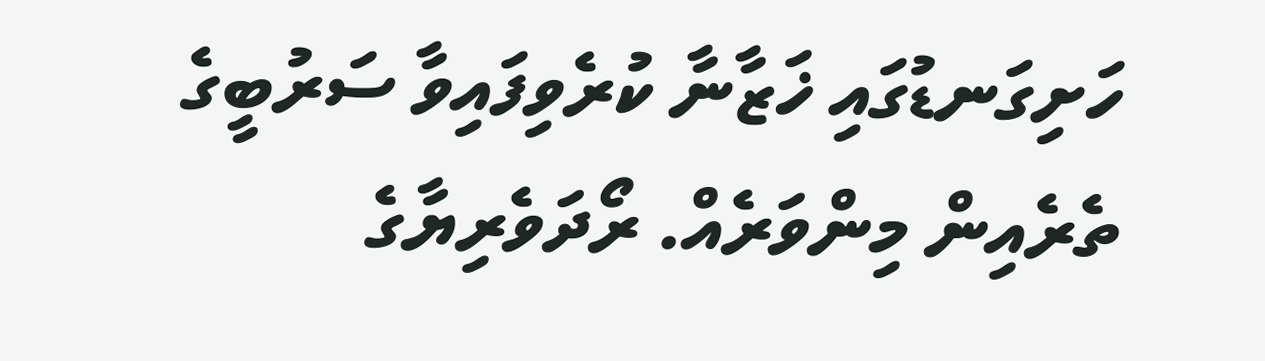ހަށިގަނޑުގައި ޚަޒާނާ ކުރެވިފައިވާ ސަރުބީގެ ތެރެއިން މިންވަރެއް. ރޯދަވެރިޔާގެ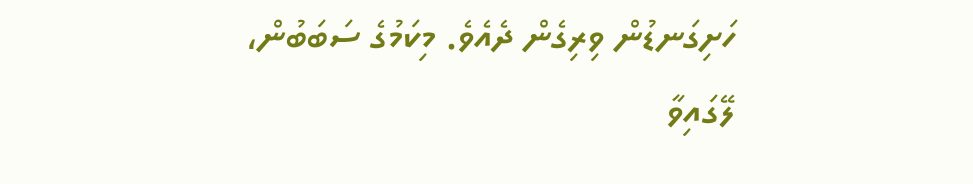ހަށިގަނޑުން ވިރިގެން ދެއެވެ. މިކަމުގެ ސަބަބުން، ލޭގައިވާ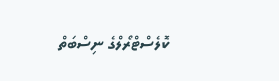ކޮލެސްޓްރޯލްގެ ނިސްބަތް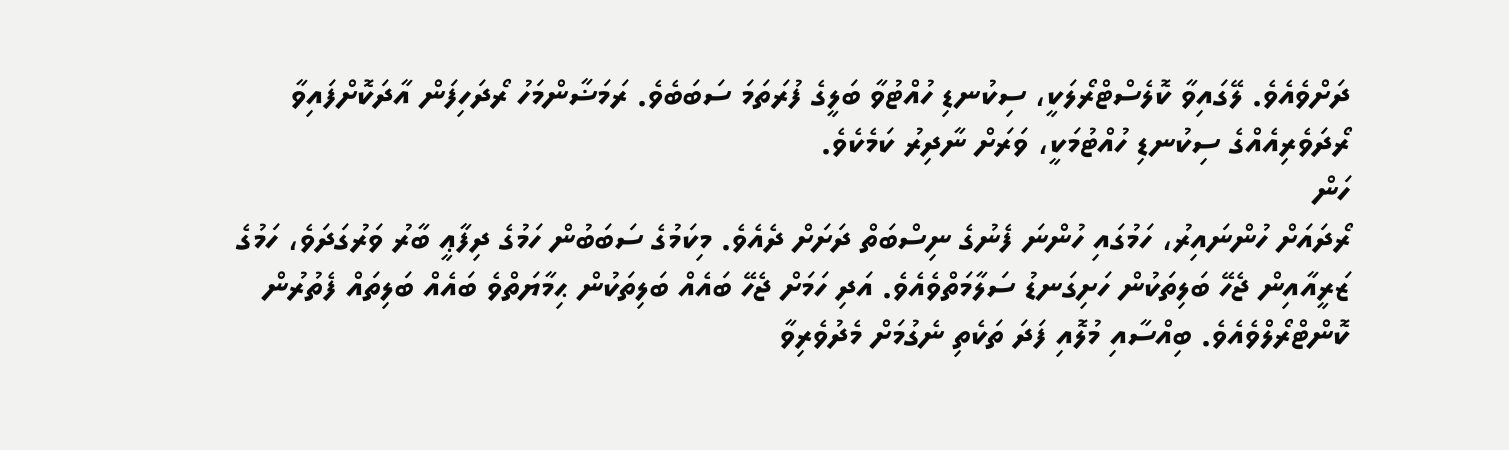ދަށްވެއެވެ. ލޭގައިވާ ކޮލެސްޓްރޯލަކީ، ސިކުނޑި ހުއްޓުވާ ބަލީގެ ފުރަތަމަ ސަބަބެވެ. ރަމަޟާންމަހު ރޯދަހިފަން އާދަކޮށްފައިވާ ރޯދަވެރިއެއްގެ ސިކުނޑި ހުއްޓުމަކީ، ވަރަށް ނާދިރު ކަމެކެވެ.
ހަން
ރޯދައަށް ހުންނައިރު، ހަމުގައި ހުންނަ ފެނުގެ ނިސްބަތް ދަށަށް ދެއެވެ. މިކަމުގެ ސަބަބުން ހަމުގެ ދިފާޢީ ބާރު ވަރުގަދަވެ، ހަމުގެ ޒަރީއާއިން ޖެހޭ ބަލިތަކުން ހަށިގަނޑު ސަލާމަތްވެއެވެ. އަދި ހަމަށް ޖެހޭ ބައެއް ބަލިތަކުން ޙިމާޔަތްވެ ބައެއް ބަލިތައް ފެތުރުން ކޮންޓްރޯލްވެއެވެ. ބިއްސާއި މުލޮއި ފަދަ ތަކެތި ނެގުމަށް މެދުވެރިވާ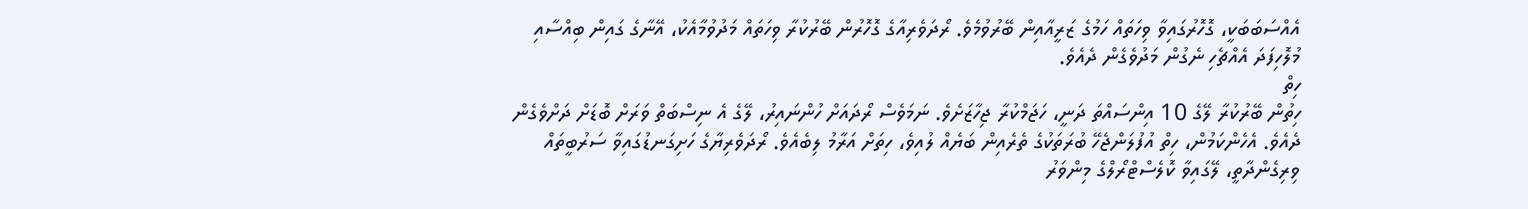އެއްސަބަބަކީ، ގޮހޮރުގައިވާ ވިހަތައް ހަމުގެ ޒަރީއާއިން ބޭރުވުމެވެ. ރޯދަވެރިއާގެ ގޮހޮރުން ބޭރުކުރާ ވިހަތައް މަދުވުމާއެކު، އޭނާގެ ގައިން ބިއްސާއި މުލޮހިފަދަ އެއްޗެހި ނެގުން މަދުވެގެން ދެއެވެ.
ހިތް
ހިތުން ބޭރުކުރާ ލޭގެ 10 އިންސައްތަ ދަނީ، ހަޖަމްކުރާ ޖިހާޒަށެވެ. ނަމަވެސް ރޯދައަށް ހުންނައިރު، ލޭގެ އެ ނިސްބަތް ވަރަށް ބޮޑަށް ދަށްވެގެން ދެއެވެ. އެހެންކަމުން، ހިތް އުފުލަންޖެހޭ ބުރަތަކުގެ ތެރެއިން ބަޔެއް ލުއިވެ، ހިތަށް އަރާމު ލިބެއެވެ. ރޯދަވެރިޔާގެ ހަށިގަނޑުގައިވާ ސަރުބީތައް ވިރިގެންދާތީ، ލޭގައިވާ ކޮލެސްޓްރޯލްގެ މިންވަރު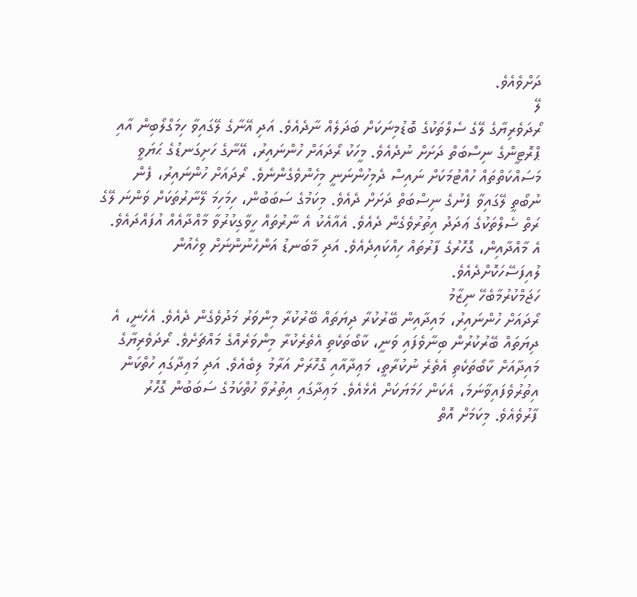ދަށްވެއެވެ.
ލޭ
ރޯދަވެރިޔާގެ ލޭގެ ސެލްތަކުގެ ބޮޑުމިނަކަށް ބަދަލެއް ނާދެއެވެ. އަދި އޭނާގެ ލޭގައިވާ ހިމަގްލޯބިން އާއި ޕްރޮޓީންގެ ނިސްބަތް ދަށަށް ނުދެއެވެ. މީހަކު ރޯދައަށް ހުންނައިރު، އޭނާގެ ހަށިގަނޑުގެ ޙަޔަވީ މަސައްކަތްތައް ހުއްޓުމަކަށް ނައިސް ދެމިހުންނަނީ މިހެންވެގެންނެވެ. ރޯދައަށް ހުންނައިރު، ފެން ނުބޯތީ ލޭގައިވާ ފެނުގެ ނިސްބަތް ދަށަށް ދެއެވެ. މިކަމުގެ ސަބަބުން، ހިމަހިމަ ލޭނާރުތަކަށް ވަންނަ ލޭގެ ރަތް ސެލްތަކުގެ ޢަދަދު އިތުރުވެގެން ދެއެވެ. އެއާއެކު އެ ނާރުތައް ހީވާގިކުރުވާ މާއްދާއެއް އުފައްދައެވެ. އެ މާއްދާއިން، ގޮހޮރުގެ ފާރުތައް ހިއްކައިދެއެވެ. އަދި މާބަނޑު އަންހެނުންނަށް ވިހެއުން ލުއިފަސޭހަކޮށްދެއެވެ.
ހަޖަމްކުރުމާބެހޭ ނިޒާމު
ރޯދައަށް ހުންނައިރު، މައިދާއިން ބޭރުކުރާ ދިޔަތައް ބޭރުކުރާ މިންވަރު މަދުވެގެން ދެއެވެ. އެހެނީ، އެ ދިޔަތައް ބޭރުކުރުން ބިނާވެފައި ވަނީ، ކާބޯތަކެތި އެތެރެކުރާ މިންވަރެއްގެ މައްޗަށެވެ. ރޯދަވެރިޔާގެ މައިދާއަށް ކާބޯތަކެތި އެތެރެ ނުކުރާތީ، މަޢިދާއާއި ގޮހޮރަށް އަރާމު ލިބެއެވެ. އަދި މަޢިދާގައި ހުތްކަން އިތުރުވެފައިވާނަމަ، އެކަން ހަމަޔަކަށް އެޅެއެވެ. މަޢިދާގައި އިތުރުވާ ހުތްކަމުގެ ސަބަބުން ގޮހޮރު ފާރުވެއެވެ. މިކަމަށް އޮތް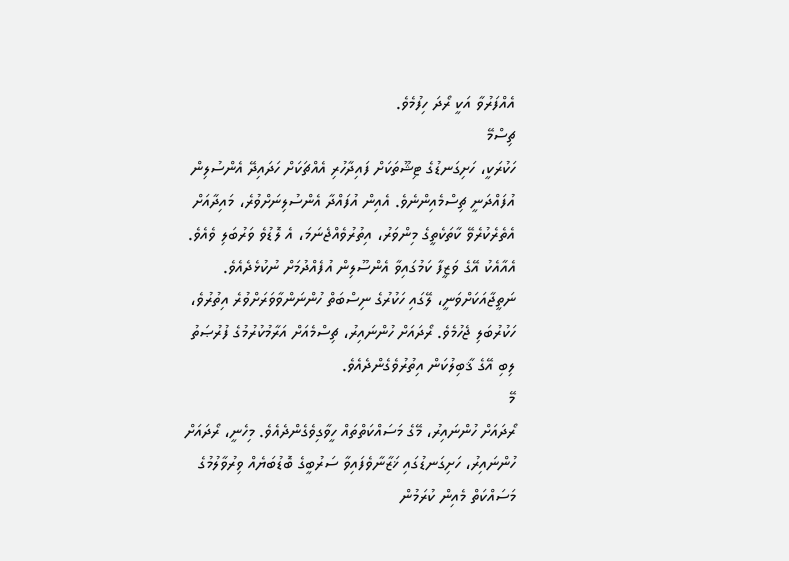އެއްފަރުވާ އަކީ ރޯދަ ހިފުމެވެ.
ޗިސްމޭ
ހަކުރަކީ، ހަށިގަނޑުގެ ޓިޝޫތަކަށް ފައިދާހުރި އެއްޗަކަށް ހަދައިދޭ އެންސުލިން އުފައްދަނީ ޗިސްމެއިންނެވެ. އެއިން އުފައްދާ އެންސުލިނަށްވުރެ، މައިދާއަށް އެތެރެކުރެވޭ ކާތަކެތީގެ މިންވަރު، އިތުރުވެއްޖެނަމަ، އެ ލޮޑުވެ ވަރުބަލި ވެއެވެ. އެއާއެކު އޭގެ ވަޒީފާ ކަމުގައިވާ އެންސޫލިން އުފެއްދުމަށް ނުކުޅެދެއެވެ. ނަތީޖާއަކަށްވަނީ، ލޭގައި ހަކުރުގެ ނިސްބަތް ހުންނަންވާވަރަށްވުރެ އިތުރުވެ، ހަކުރުބަލި ޖެހުމެވެ. ރޯދައަށް ހުންނައިރު، ޗިސްމެއަށް އަރާމުކުރުމުގެ ފުރުޞަތު ލިބި އޭގެ ޤާބިލުކަން އިތުރުވެގެންދެއެވެ.
މޭ
ރޯދައަށް ހުންނައިރު، މޭގެ މަސައްކަތްތައް ހީވާގިވެގެންދެއެވެ. މިހެނީ، ރޯދައަށް ހުންނައިރު، ހަށިގަނޑުގައި ޚަޒާނާވެފައިވާ ސަރުބީގެ ބޮޑުބަޔެއް ވިރުވާލުމުގެ މަސައްކަތް މެއިން ކުރަމުން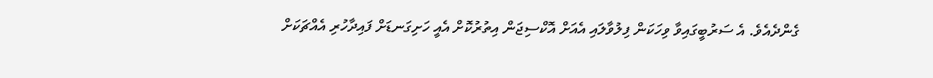ގެންދެއެވެ. އެ ސަރުބީގައިވާ ވިހަކަން ފިލުވާލައި އެއަށް އޮކްސިޖަން އިތުރުކޮށް އެއީ ހަށިގަނޑަށް ފައިދާހުރި އެއްޗަކަށް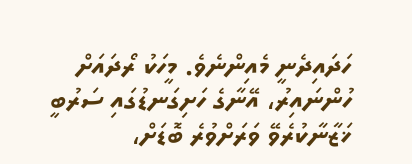ހަދައިދެނީ މެއިންނެވެ. މީހަކު ރޯދައަށް ހުންނައިރު، އޭނާގެ ހަށިގަނޑުގައި ސަރުބީ ޚަޒާނާކުރެވޭ ވަރަށްވުރެ ބޮޑަށް،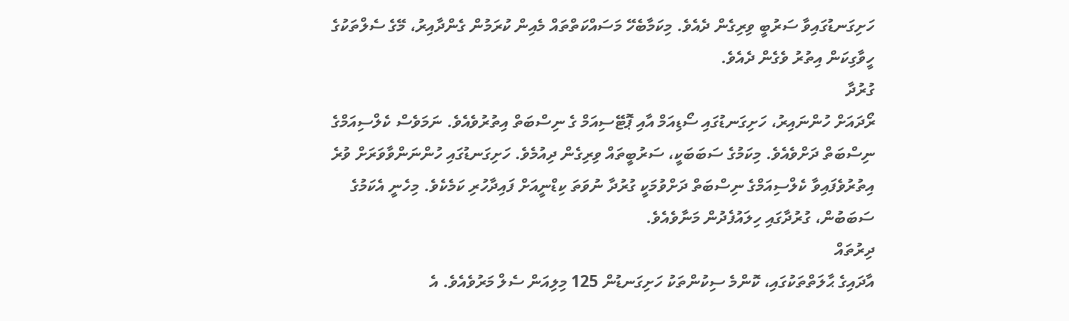ހަށިގަނޑުގައިވާ ސަރުބީ ވިރިގެން ދެއެވެ. މިކަމާބެހޭ މަސައްކަތްތައް މެއިން ކުރަމުން ގެންދާއިރު، މޭގެ ސެލްތަކުގެ ހީވާގިކަން އިތުރު ވެގެން ދެއެވެ.
ގުރުދާ
ރޯދައަށް ހުންނައިރު، ހަށިގަނޑުގައި ސޯޑިއަމް އާއި ޕޮޓޭސިއަމް ގެ ނިސްބަތް އިތުރުވެއެވެ. ނަމަވެސް ކެލްސިއަމްގެ ނިސްބަތް ދަށްވެއެވެ. މިކަމުގެ ސަބަބަކީ، ސަރުބީތައް ވިރިގެން ދިއުމެވެ. ހަށިގަނޑުގައި ހުންނަންވާވަރަށް ވުރެ އިތުރުވެފައިވާ ކެލްސިއަމްގެ ނިސްބަތް ދަށްވުމަކީ ގުރުދާ ނުވަތަ ކިޑްނީއަށް ފައިދާހުރި ކަމެކެވެ. މިހެނީ އެކަމުގެ ސަބަބުން، ގުރުދާގައި ހިލައުފެދުން މަނާވެއެވެ.
ދިރުތައް
އާދައިގެ ޙާލަތްތަކުގައި، ކޮންމެ ސިކުންތަކު ހަށިގަނޑުން 125 މިލިއަން ސެލް މަރުވެއެވެ. އެ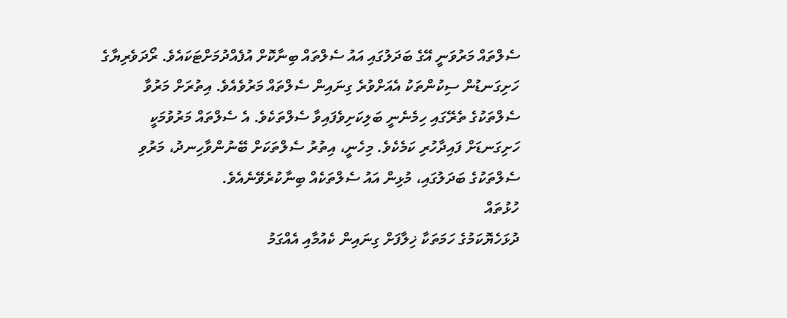ސެލްތައް މަރުވަނީ އޭގެ ބަދަލުގައި އައު ސެލްތައް ބިނާކޮށް އުފެއްދުމަށްޓަކައެވެ. ރޯދަވެރިޔާގެ ހަށިގަނޑުން ސިކުންތަކު އެއަށްވުރެ ގިނައިން ސެލްތައް މަރުވެއެވެ. އިތުރަށް މަރުވާ ސެލްތަކުގެ ތެރޭގައި ހިމެނެނީ ބަލިކަށިވެފައިވާ ސެލްތަކެވެ. އެ ސެލްތައް މަރުވުމަކީ ހަށިގަނޑަށް ފައިދާހުރި ކަމެކެވެ. މިހެނީ، އިތުރު ސެލްތަކަށް ބޭނުންވާހިނދު، މަރުވި ސެލްތަކުގެ ބަދަލުގައި، މުޅިން އައު ސެލްތަކެއް ބިނާކުރެވޭނެއެވެ.
ހުޅުތައް
ދުޅަހެޔޮކަމުގެ ހަމަތަކާ ޚިލާފަށް ގިނައިން ކެއުމާއި އެއްގަމު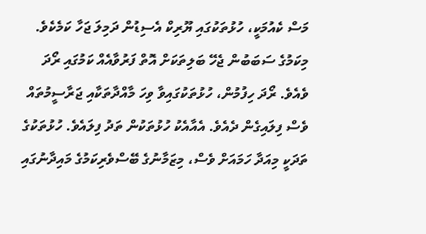މަސް ކެއުމަކީ، ހުޅުތަކުގައި ޔޫރިކް އެސިޑުން ދަމިލަ ޖަހާ ކަމެކެވެ. މިކަމުގެ ސަބަބުން ޖެހޭ ބަލިތަކަށް އޮތް ފަރުވާއެއް ކަމުގައި ރޯދަ ވެއެވެ. ރޯދަ ހިފުމުން، ހުޅުތަކުގައިވާ ވިހަ މާއްދާތަކާއި ޖަރާސީމުތައް ވެސް ފިލައިގެން ދެއެވެ. އެއާއެކު ހުޅުތަކުން ތަދު ފިލައެވެ. ހުޅުތަކުގެ ތަދަކީ މިއަދާ ހަމައަށް ވެސް، މިޒަމާނުގެ ބޭސްވެރިކަމުގެ މައިދާނުގައި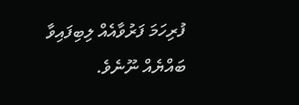ފުރިހަމަ ފަރުވާއެއް ލިބިފައިވާ ބައްޔެއް ނޫނެވެ.